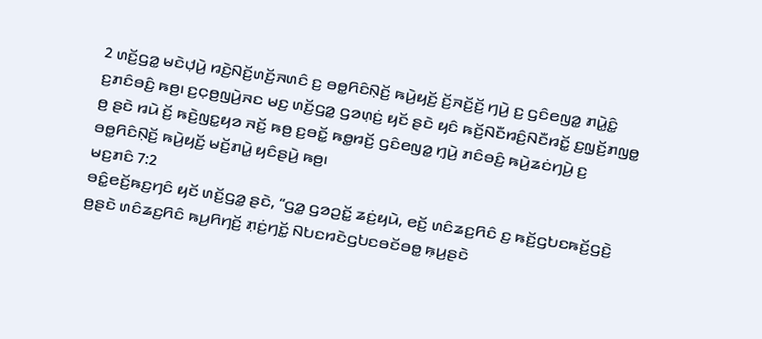2 ꤛꤢꤩ꤬ꤞꤤ꤭ ꤗꤢꤧꤓ꤫ꤣꤧ꤬ ꤙꤢꤧ꤬ꤡꤢꤩ꤬ꤛꤢꤩ꤬ꤏꤛꤢꤨ ꤢ꤬ ꤋꤥ꤭ꤖꤢꤨꤡ꤫ꤢꤩ꤬ ꤒꤣꤧ꤬ꤟꤢꤩ꤬ ꤢꤩ꤬ꤏꤢꤩ꤬ꤢꤩ꤬ ꤚꤣꤧ꤬ ꤢ꤬ ꤞꤢꤨꤕꤜꤤ꤭ ꤊꤣꤧ꤭ꤢꤨ꤭ ꤢ꤬ꤊꤢꤨꤋꤢꤨ꤬ ꤒꤥ꤬꤯ ꤢ꤬ꤍ꤫ꤥ꤬ꤜꤣꤧ꤬ꤏꤢ ꤗꤢ꤬ ꤛꤢꤩ꤬ꤞꤤ꤭ ꤞꤤꤛ꤫ꤢꤦ꤬ ꤟꤢꤩ ꤔꤢꤧ ꤟꤢꤨ ꤒꤢꤩ꤬ꤡꤢꤪꤙꤢꤨ꤬ꤡꤢꤪꤙꤢꤩ꤭ ꤢ꤬ꤜ꤫ꤢꤩ꤬ꤊꤜꤥ꤭ ꤥ꤬ ꤔꤢꤧ ꤙꤣꤧ ꤢꤩ꤬ ꤒꤢꤧ꤬ꤜꤢ꤭ꤟꤤ ꤏꤢꤩ꤬ ꤒꤥ꤬ ꤢ꤬ꤋꤢꤩ꤭ ꤒꤥ꤭ꤙꤢꤩ꤬ ꤞꤢꤨꤕꤜꤤ꤭ ꤚ꤫ꤣꤧ꤬ ꤊꤢꤨꤋꤢꤨ꤬ ꤒꤣꤧ꤬ꤘꤢꤦꤚꤣꤧ꤬ ꤢ꤬ ꤋꤥ꤭ꤖꤢꤨꤡ꤫ꤢꤩ꤬ ꤒꤣꤧ꤬ꤟꤢꤩ꤬ ꤗꤢꤩ꤬ꤊꤣꤧ꤭ ꤟꤢꤨꤔꤣꤧ꤬ ꤒꤥ꤬꤯
ꤗꤢ꤬ꤊꤢꤨ 7:2
ꤋꤢꤨ꤭ꤕꤢꤩ꤬ꤒꤢ꤬ꤚꤢꤨ ꤟꤢꤩ ꤛꤢꤩ꤬ꤞꤤ꤭ ꤔꤢꤧ, “ꤞꤤ꤭ ꤞꤤꤑꤢꤩ꤭ ꤘꤢꤦ꤬ꤟꤣꤧ, ꤕꤢꤩ꤬ ꤛꤢꤨꤘꤢ꤬ꤖꤢꤨ ꤢ꤬ ꤒꤢꤩ꤬ꤞꤝꤢꤒꤢꤩ꤬ꤞꤢꤧ꤬ ꤥ꤬ꤔꤢꤧ ꤛꤢꤨꤘꤢ꤬ꤖꤢꤨ ꤒꤣ꤬ꤖꤚꤢꤩ꤬ ꤊ꤫ꤢꤦ꤬ꤚꤢꤩ꤭ ꤡꤝꤢꤙꤢꤧꤞꤝꤢꤋꤢꤩꤋꤥ꤭ ꤒ꤫ꤣ꤬ꤔꤢꤧ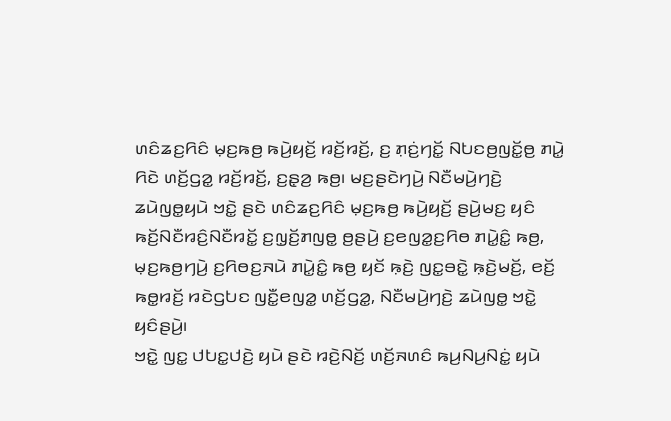ꤛꤢꤨꤘꤢ꤬ꤖꤢꤨ ꤗ꤫ꤢ꤬ꤒꤥ꤬ ꤒꤣꤧ꤬ꤟꤢꤩ꤬ ꤙꤢꤩ꤬ꤙꤢꤩ꤬, ꤢ꤬ ꤊ꤫ꤢꤦ꤬ꤚꤢꤩ꤭ ꤡꤝꤢꤥ꤬ꤜꤢꤩ꤭ꤥ꤬ ꤊꤣꤧ꤭ ꤖꤢꤧ ꤛꤢꤩ꤬ꤞꤤ꤭ ꤙꤢꤩ꤬ꤙꤢꤩ꤬, ꤢ꤬ꤔ꤫ꤤ꤬ ꤒꤥ꤬꤯ ꤗꤢ꤬ꤔꤢꤧꤚꤣꤧ꤬ ꤡꤢꤪꤗꤣꤧ꤬ꤚꤢꤧ꤬ ꤘꤣꤧꤜꤥ꤭ꤟꤣꤧ ꤠꤢꤧ꤭ ꤔꤢꤧ ꤛꤢꤨꤘꤢ꤬ꤖꤢꤨ ꤗ꤫ꤢ꤬ꤒꤥ꤬ ꤒꤣꤧ꤬ꤟꤢꤩ꤬ ꤔꤣꤧ꤬ꤗꤢ꤬ ꤟꤢꤨ ꤒꤢꤩ꤬ꤡꤢꤪꤙꤢꤨ꤬ꤡꤢꤪꤙꤢꤩ꤭ ꤢ꤬ꤜ꤫ꤢꤩ꤬ꤊꤜꤥ꤭ ꤥ꤬ꤔꤣꤧ꤬ ꤢ꤬ꤕꤜꤤ꤭ꤢ꤬ꤖꤥ ꤊꤣꤧ꤭ꤢꤨ꤭ ꤒꤥ꤬, ꤗ꤫ꤢ꤬ꤒꤥ꤬ꤚꤣꤧ꤬ ꤢ꤬ꤖꤥꤢ꤬ꤏꤣꤧ ꤊꤣꤧ꤭ꤢꤨ꤭ ꤒꤥ꤬ ꤟꤢꤩ ꤒ꤫ꤢꤧ꤬ ꤜꤢ꤭ꤋꤢꤧ꤭ ꤒ꤫ꤢꤧ꤬ꤗꤢꤩ꤬, ꤕꤢꤩ꤬ ꤒꤥ꤭ꤙꤢꤩ꤬ ꤙꤢꤧꤞꤝꤢ ꤜꤢꤪ꤭ꤕꤜꤤ꤭ ꤛꤢꤩ꤬ꤞꤤ꤭, ꤡꤢꤪꤗꤣꤧ꤬ꤚꤢꤧ꤬ ꤘꤣꤧꤜꤥ꤭ ꤠꤢꤧ꤭ ꤟꤢꤨꤔꤣꤧ꤬꤯
ꤠꤢꤧ꤭ ꤜꤢ꤭ ꤓꤝꤢ꤭ꤓꤢꤧ꤬ ꤟꤣꤧ ꤔꤢꤧ ꤙꤢꤧ꤬ꤡꤢꤩ꤬ ꤛꤢꤩ꤬ꤏꤛꤢꤨ ꤒꤣ꤬ꤡꤣ꤬ꤡꤢꤦ꤭ ꤟꤣꤧ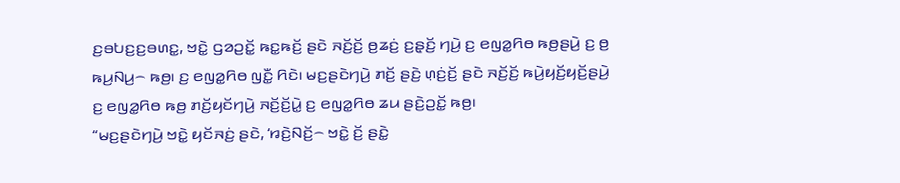ꤢ꤬ꤋꤝꤢ꤬ꤢ꤬ꤋꤛꤢ꤭, ꤠꤢꤧ꤭ ꤞꤤꤑꤢꤩ꤭ ꤒꤢ꤭ꤒꤢꤩ꤬ ꤔꤢꤧ ꤏꤢꤩ꤬ꤢꤩ꤬ ꤥ꤬ꤘꤢꤦ꤬ ꤢ꤬ꤔ꤫ꤢꤩ꤬ ꤚꤣꤧ꤬ ꤢ꤬ ꤕꤜꤤ꤭ꤖꤥ ꤒꤥ꤬ꤔꤣꤧ꤬ ꤢ꤬ ꤥ꤬ ꤒꤣ꤬ꤡꤣ꤬꤮ ꤒꤥ꤬꤯ ꤢ꤬ ꤕꤜꤤ꤭ꤖꤥ ꤜꤢꤪ꤭ ꤖꤢꤧ꤯ ꤗꤢ꤬ꤔꤢꤧꤚꤣꤧ꤬ ꤊꤢꤩ꤬ ꤔꤢꤧ꤬ ꤛ꤫ꤢꤦ꤬ꤢꤩ꤬ ꤔꤢꤧ ꤏꤢꤩ꤬ꤢꤩ꤬ ꤒꤣꤧ꤬ꤟꤢꤩ꤬ꤟꤢꤩ꤬ꤔꤣꤧ꤬ ꤢ꤬ ꤕꤜꤤ꤭ꤖꤥ ꤒꤥ꤬ ꤊꤢꤩ꤬ꤟꤢꤩꤚꤣꤧ꤬ ꤏꤢꤩ꤬ꤢꤩ꤬ꤣꤧ꤭ ꤢ꤬ ꤕꤜꤤ꤭ꤖꤥ ꤘꤣ ꤔꤢꤧ꤬ꤑꤢꤩ꤭ ꤒꤥ꤬꤯
“ꤗꤢ꤬ꤔꤢꤧꤚꤣꤧ꤬ ꤠꤢꤧ꤭ ꤟꤢꤩꤏꤢꤦ꤬ ꤔꤢꤧ, ‘ꤙꤢꤧ꤬ꤡꤢꤩ꤬꤮ ꤠꤢꤧ꤭ ꤢꤩ꤬ ꤔꤢꤧ꤭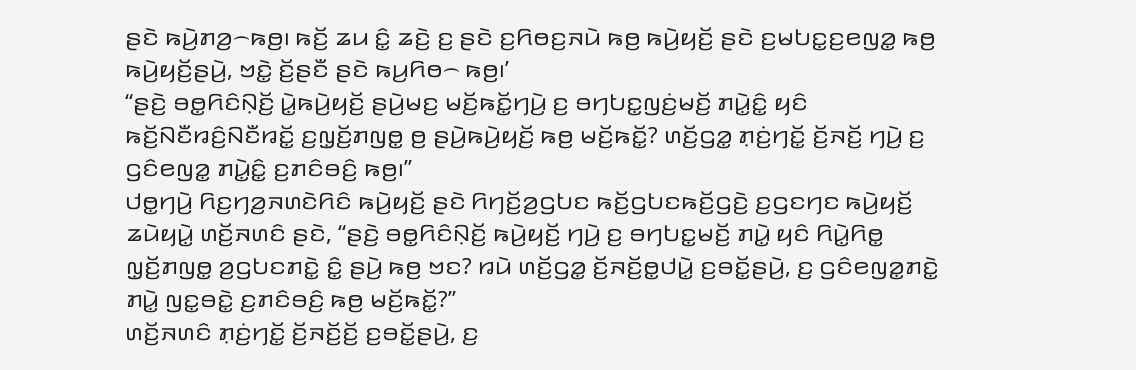ꤔꤢꤧ ꤒꤣꤧ꤬ꤊꤤ꤬꤮ꤒꤥ꤬꤯ ꤒꤢꤩ꤬ ꤘꤣ ꤢꤨ꤭ ꤘꤢꤧ꤬ ꤢ꤬ ꤔꤢꤧ ꤢ꤬ꤖꤥꤢ꤬ꤏꤣꤧ ꤒꤥ꤬ ꤒꤣꤧ꤬ꤟꤢꤩ꤬ ꤔꤢꤧ ꤢ꤬ꤗꤝꤢ꤭ꤢ꤬ꤕꤜꤤ꤭ ꤒꤥ꤬ ꤒꤣꤧ꤬ꤟꤢꤩ꤬ꤔꤣꤧ꤬, ꤠꤢꤧ꤭ ꤢꤩ꤬ꤔꤢꤪ ꤔꤢꤧ ꤒꤣ꤬ꤖꤥ꤮ ꤒꤥ꤬꤯’
“ꤔꤢꤧ꤬ ꤋꤥ꤭ꤖꤢꤨꤡ꤫ꤢꤩ꤬ ꤣꤧ꤭ꤒꤣꤧ꤬ꤟꤢꤩ꤬ ꤔꤣꤧ꤬ꤗꤢ꤬ ꤗꤢꤩ꤬ꤒꤢꤩ꤭ꤚꤣꤧ꤬ ꤢ꤬ ꤋꤚꤝꤢ꤭ꤜꤢꤦ꤬ꤗꤢꤩ꤬ ꤊꤣꤧ꤭ꤢꤨ꤭ ꤟꤢꤨ ꤒꤢꤩ꤬ꤡꤢꤪꤙꤢꤨ꤬ꤡꤢꤪꤙꤢꤩ꤭ ꤢ꤬ꤜ꤫ꤢꤩ꤬ꤊꤜꤥ꤭ ꤥ꤬ ꤔꤣꤧ꤬ꤒꤣꤧ꤬ꤟꤢꤩ꤬ ꤒꤥ꤬ ꤗꤢꤩ꤬ꤒꤢꤩ꤭? ꤛꤢꤩ꤬ꤞꤤ꤭ ꤊ꤫ꤢꤦ꤬ꤚꤢꤩ꤭ ꤢꤩ꤬ꤏꤢꤩ꤬ ꤚꤣꤧ꤬ ꤢ꤬ ꤞꤢꤨꤕꤜꤤ꤭ ꤊꤣꤧ꤭ꤢꤨ꤭ ꤢ꤬ꤊꤢꤨꤋꤢꤨ꤬ ꤒꤥ꤬꤯”
ꤓꤥ꤭ꤚꤣꤧ꤬ ꤖꤢ꤬ꤚꤤ꤬ꤏꤛꤢꤧꤖꤢꤨ ꤒꤣꤧ꤬ꤟꤢꤩ꤬ ꤔꤢꤧ ꤖꤚꤢꤩ꤬ꤤ꤬ꤞꤝꤢ ꤒꤢꤩ꤬ꤞꤝꤢꤒꤢꤩ꤬ꤞꤢꤧ꤬ ꤢ꤬ꤞꤢꤚꤢ ꤒꤣꤧ꤬ꤟꤢꤩ꤬ ꤘꤣꤧꤟꤣꤧ꤭ ꤛꤢꤩ꤬ꤏꤛꤢꤨ ꤔꤢꤧ, “ꤔꤢꤧ꤬ ꤋꤥ꤭ꤖꤢꤨꤡ꤫ꤢꤩ꤬ ꤒꤣꤧ꤬ꤟꤢꤩ꤬ ꤚꤣꤧ꤬ ꤢ꤬ ꤋꤚꤝꤢ꤭ꤗꤢꤩ꤬ ꤊꤣꤧ꤭ ꤟꤢꤨ ꤖꤣꤧ꤭ꤖꤥ꤭ ꤜ꤫ꤢꤩ꤬ꤊꤜꤥ꤭ ꤤ꤬ꤞꤝꤢꤊꤢꤧ꤭ ꤢꤨ꤭ ꤔꤣꤧ꤬ ꤒꤥ꤬ ꤠꤢ? ꤙꤣꤧ ꤛꤢꤩ꤬ꤞꤤ꤭ ꤢꤩ꤬ꤏꤢꤩ꤬ꤥ꤭ꤓꤣꤧ꤭ ꤢ꤬ꤋꤢꤩ꤭ꤔꤣꤧ꤬, ꤢ꤬ ꤞꤢꤨꤕꤜꤤ꤭ꤊꤢꤧ꤭ ꤊꤣꤧ꤭ ꤜꤢ꤭ꤋꤢꤧ꤭ ꤢ꤬ꤊꤢꤨꤋꤢꤨ꤬ ꤒꤥ꤬ ꤗꤢꤩ꤬ꤒꤢꤩ꤭?”
ꤛꤢꤩ꤬ꤏꤛꤢꤨ ꤊ꤫ꤢꤦ꤬ꤚꤢꤩ꤭ ꤢꤩ꤬ꤏꤢꤩ꤬ꤢꤩ꤬ ꤢ꤬ꤋꤢꤩ꤭ꤔꤣꤧ꤬, ꤢ꤬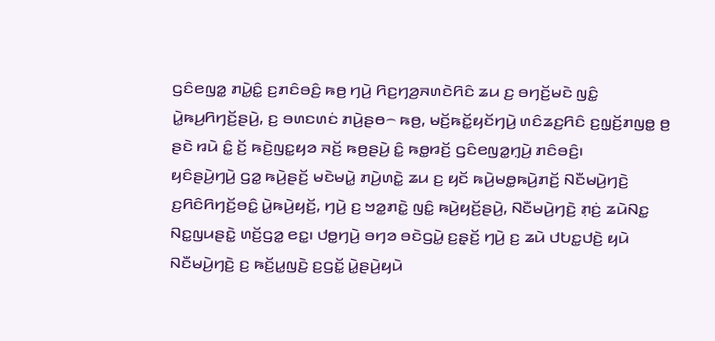ꤞꤢꤨꤕꤜꤤ꤭ ꤊꤣꤧ꤭ꤢꤨ꤭ ꤢ꤬ꤊꤢꤨꤋꤢꤨ꤬ ꤒꤥ꤬ ꤚꤣꤧ꤬ ꤖꤢ꤬ꤚꤤ꤬ꤏꤛꤢꤧꤖꤢꤨ ꤘꤣ ꤢ꤬ ꤋꤚꤢꤩ꤬ꤗꤢꤧ ꤜꤢꤨ꤭ ꤣꤧ꤭ꤒꤣ꤬ꤖꤚꤢꤩ꤬ꤔꤣꤧ꤬, ꤢ꤬ ꤋꤛꤢꤛꤢꤦ ꤊꤣꤧ꤬ꤔꤥ꤮ ꤒꤥ꤬, ꤗꤢꤩ꤬ꤒꤢꤩ꤭ꤟꤢꤩꤚꤣꤧ꤬ ꤛꤢꤨꤘꤢ꤬ꤖꤢꤨ ꤢ꤬ꤜ꤫ꤢꤩ꤬ꤊꤜꤥ꤭ ꤥ꤬ ꤔꤢꤧ ꤙꤣꤧ ꤢꤨ꤭ ꤢꤩ꤬ ꤒꤢꤧ꤬ꤜꤢ꤭ꤟꤤ ꤏꤢꤩ꤬ ꤒꤥ꤬ꤔꤣꤧ꤬ ꤢꤨ꤭ ꤒꤥ꤭ꤙꤢꤩ꤬ ꤞꤢꤨꤕꤜꤤ꤭ꤚ꤫ꤣꤧ꤬ ꤊꤢꤨꤋꤢꤨ꤬꤯
ꤟꤢꤨꤔꤣꤧ꤬ꤚꤣꤧ꤬ ꤞꤤ꤭ ꤒꤣꤧ꤬ꤔꤢꤩ꤬ ꤗꤢꤧꤗꤣꤧ꤭ ꤊꤣꤧ꤬ꤛꤢꤧ꤭ ꤘꤣ ꤢ꤬ ꤟꤢꤩ ꤒꤣꤧ꤬ꤗꤥ꤭ꤒꤣꤧ꤬ꤊꤢꤩ꤬ ꤡꤢꤪꤗꤣꤧ꤬ꤚꤢꤧ꤬ ꤢ꤬ꤖꤢꤨꤖꤚꤢꤩ꤬ꤋꤢꤨ꤭ ꤣꤧ꤭ꤒꤣꤧ꤬ꤟꤢꤩ꤬, ꤚꤣꤧ꤬ ꤢ꤬ ꤠꤤ꤭ꤊꤢꤧ꤭ ꤜꤢꤨ꤭ ꤒꤣꤧ꤬ꤟꤢꤩ꤬ꤔꤣꤧ꤬, ꤡꤢꤪꤗꤣꤧ꤬ꤚꤢꤧ꤬ ꤊ꤫ꤢꤦ꤬ ꤘꤣꤧꤡꤢ꤭ ꤡꤢ꤭ꤜꤣꤔꤢꤧ꤭ ꤛꤢꤩ꤬ꤞꤤ꤭ ꤕꤢ꤭꤯ ꤓꤥ꤭ꤚꤣꤧ꤬ ꤋꤚꤤ ꤋꤢꤧꤞꤣꤧ꤭ ꤢ꤬ꤔ꤫ꤢꤩ꤬ ꤚꤣꤧ꤬ ꤢ꤬ ꤘꤣꤧ ꤓꤝꤢ꤭ꤓꤢꤧ꤬ ꤟꤣꤧ ꤡꤢꤪꤗꤣꤧ꤬ꤚꤢꤧ꤬ ꤢ꤬ ꤒꤢꤩ꤬ꤣ꤭ꤜꤢꤧ꤬ ꤢ꤬ꤞꤢꤩ꤭ ꤣꤧ꤭ꤔꤣꤧ꤬ꤟꤣꤧ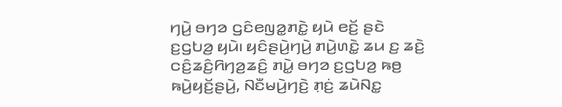ꤚꤣꤧ꤬ ꤋꤚꤤ ꤞꤢꤨꤕꤜꤤ꤭ꤊꤢꤧ꤭ ꤟꤣꤧ ꤕꤢꤩ꤬ ꤔꤢꤧ ꤢ꤬ꤞꤝꤤ꤬ ꤟꤣꤧ꤯ ꤟꤢꤨꤔꤣꤧ꤬ꤚꤣꤧ꤬ ꤊꤣꤧ꤬ꤛꤢꤧ꤭ ꤘꤣ ꤢ꤬ ꤘꤢꤧ꤬ ꤍꤢꤨ꤬ꤘꤢꤨ꤬ꤖꤚꤤ꤬ꤘꤢꤨ꤬ ꤊꤣꤧ꤭ ꤋꤚꤤ ꤢ꤬ꤞꤝꤤ꤬ ꤒꤥ꤬ ꤒꤣꤧ꤬ꤟꤢꤩ꤬ꤔꤣꤧ꤬, ꤡꤢꤪꤗꤣꤧ꤬ꤚꤢꤧ꤬ ꤊ꤫ꤢꤦ꤬ ꤘꤣꤧꤡꤢ꤭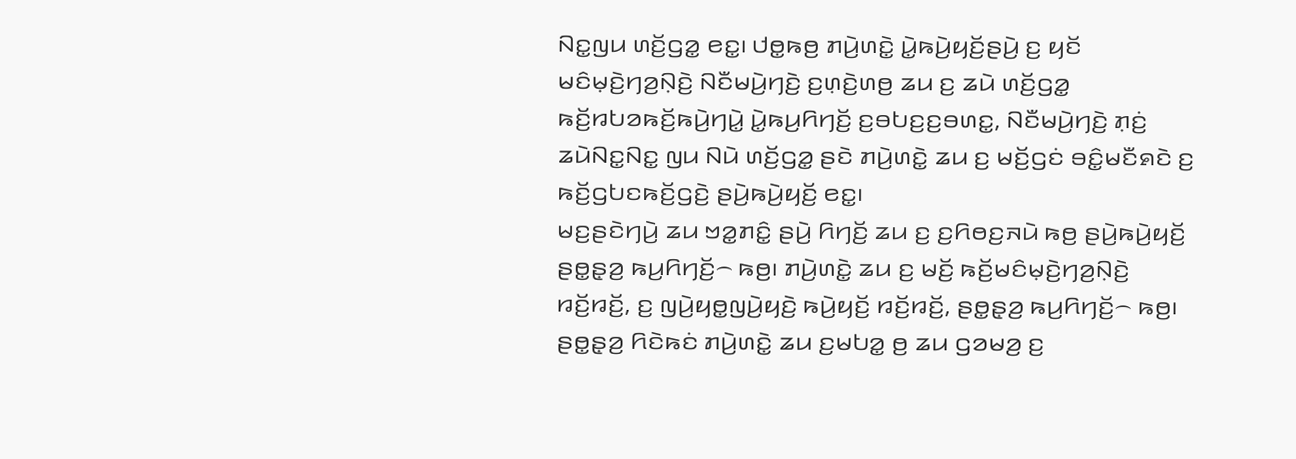ꤡꤢ꤭ꤜꤣ ꤛꤢꤩ꤬ꤞꤤ꤭ ꤕꤢ꤭꤯ ꤓꤥ꤭ꤒꤥ꤬ ꤊꤣꤧ꤬ꤛꤢꤧ꤭ ꤣꤧ꤭ꤒꤣꤧ꤬ꤟꤢꤩ꤬ꤔꤣꤧ꤬ ꤢ꤬ ꤟꤢꤩ ꤗꤢꤨꤗ꤫ꤢꤧ꤬ꤚꤤ꤬ꤡ꤫ꤢꤧ꤬ ꤡꤢꤪꤗꤣꤧ꤬ꤚꤢꤧ꤬ ꤢ꤬ꤛ꤫ꤢꤧ꤬ꤛꤥ꤬ ꤘꤣ ꤢ꤬ ꤘꤣꤧ ꤛꤢꤩ꤬ꤞꤤ꤭ ꤒꤢꤩ꤬ꤙꤝꤤꤒꤢꤩ꤬ꤒꤣꤧ꤬ꤚꤣꤧ꤭ ꤣꤧ꤭ꤒꤣ꤬ꤖꤚꤢꤩ꤬ ꤢ꤬ꤋꤝꤢ꤬ꤢ꤬ꤋꤛꤢ꤭, ꤡꤢꤪꤗꤣꤧ꤬ꤚꤢꤧ꤬ ꤊ꤫ꤢꤦ꤬ ꤘꤣꤧꤡꤢ꤭ꤡꤢ꤭ ꤜꤣ ꤡꤣꤧ ꤛꤢꤩ꤬ꤞꤤ꤭ ꤔꤢꤧ ꤊꤣꤧ꤬ꤛꤢꤧ꤭ ꤘꤣ ꤢ꤬ ꤗꤢꤩ꤬ꤞꤢꤦ ꤋꤢꤨ꤭ꤗꤢꤪꤎꤢꤧ ꤢ꤬ ꤒꤢꤩ꤬ꤞꤝꤢꤒꤢꤩ꤬ꤞꤢꤧ꤬ ꤔꤣꤧ꤬ꤒꤣꤧ꤬ꤟꤢꤩ꤬ ꤕꤢ꤭꤯
ꤗꤢ꤬ꤔꤢꤧꤚꤣꤧ꤬ ꤘꤣ ꤠꤤ꤭ꤊꤢꤨ꤭ ꤔꤣꤧ꤬ ꤖꤚꤢꤩ꤬ ꤘꤣ ꤢ꤬ ꤢ꤬ꤖꤥꤢ꤬ꤏꤣꤧ ꤒꤥ꤬ ꤔꤣꤧ꤬ꤒꤣꤧ꤬ꤟꤢꤩ꤬ ꤔꤥ꤭ꤔ꤫ꤤ꤬ ꤒꤣ꤬ꤖꤚꤢꤩ꤬꤮ ꤒꤥ꤬꤯ ꤊꤣꤧ꤬ꤛꤢꤧ꤭ ꤘꤣ ꤢ꤬ ꤗꤢꤩ꤬ ꤒꤢꤩ꤬ꤗꤢꤨꤗ꤫ꤢꤧ꤬ꤚꤤ꤬ꤡ꤫ꤢꤧ꤬ ꤙꤢꤩ꤬ꤙꤢꤩ꤬, ꤢ꤬ ꤜꤣꤧ꤬ꤟꤥ꤭ꤜꤣꤧ꤬ꤟꤢꤧ꤬ ꤒꤣꤧ꤬ꤟꤢꤩ꤬ ꤙꤢꤩ꤬ꤙꤢꤩ꤬, ꤔꤥ꤭ꤔ꤫ꤤ꤬ ꤒꤣ꤬ꤖꤚꤢꤩ꤬꤮ ꤒꤥ꤬꤯ ꤔꤥ꤭ꤔ꤫ꤤ꤬ ꤖꤢꤧꤒꤢꤦ ꤊꤣꤧ꤬ꤛꤢꤧ꤭ ꤘꤣ ꤢ꤬ꤗꤝꤤ꤭ ꤥ꤬ ꤘꤣ ꤞꤤꤗꤤ꤬ ꤢ꤬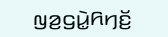ꤜꤤ꤬ꤞꤣꤧ꤭ꤖꤚꤢꤩ꤬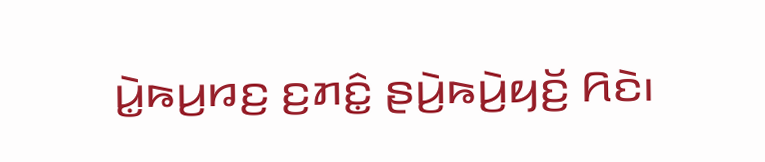ꤣꤧ꤭ꤒꤣ꤬ꤙꤢ꤬ ꤢ꤬ꤊꤢꤨ꤭ ꤔꤣꤧ꤬ꤒꤣꤧ꤬ꤟꤢꤩ꤬ ꤖꤢꤧ꤯